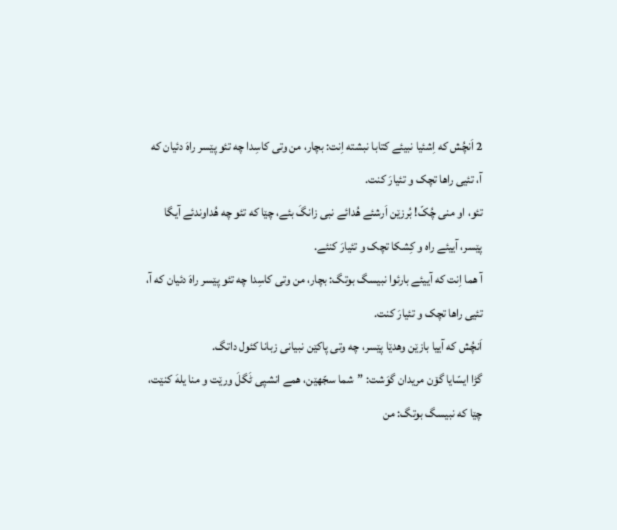2 اَنچُش که اِشئیا نبیئے کتابا نبشته اِنت: بچار، من وتی کاسِدا چه تئو پێسر راهَ دئیان که آ، تئیی راها تچک و تئیارَ کنت.
تئو، او منی چُکّ! بُرزێن اَرشئے هُدائے نبی زانگَ بئے، چێا که تئو چه هُداوندئے آیگا پێسر، آییئے راه و کِشکا تچک و تئیارَ کنئے.
آ هما اِنت که آییئے بارئوا نبیسگ بوتگ: بچار، من وتی کاسِدا چه تئو پێسر راهَ دئیان که آ، تئیی راها تچک و تئیارَ کنت.
اَنچُش که آییا بازێن وهدێا پێسر، چه وتی پاکێن نبیانی زبانا کئول داتگ.
گڑا ایسّایا گۆن مریدان گوَشت: ”شما سجّهێن، همے انشپی ٹَگلَ ورێت و منا یلهَ کنێت، چێا که نبیسگ بوتگ: من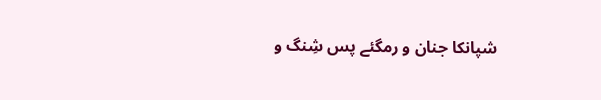شپانکا جنان و رمگئے پس شِنگ و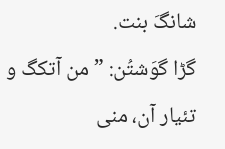شانگَ بنت.
گڑا گوَشتُن: ”من آتکگ و تئیار آن، منی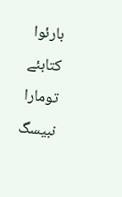بارئوا کتابئے تومارا نبیسگ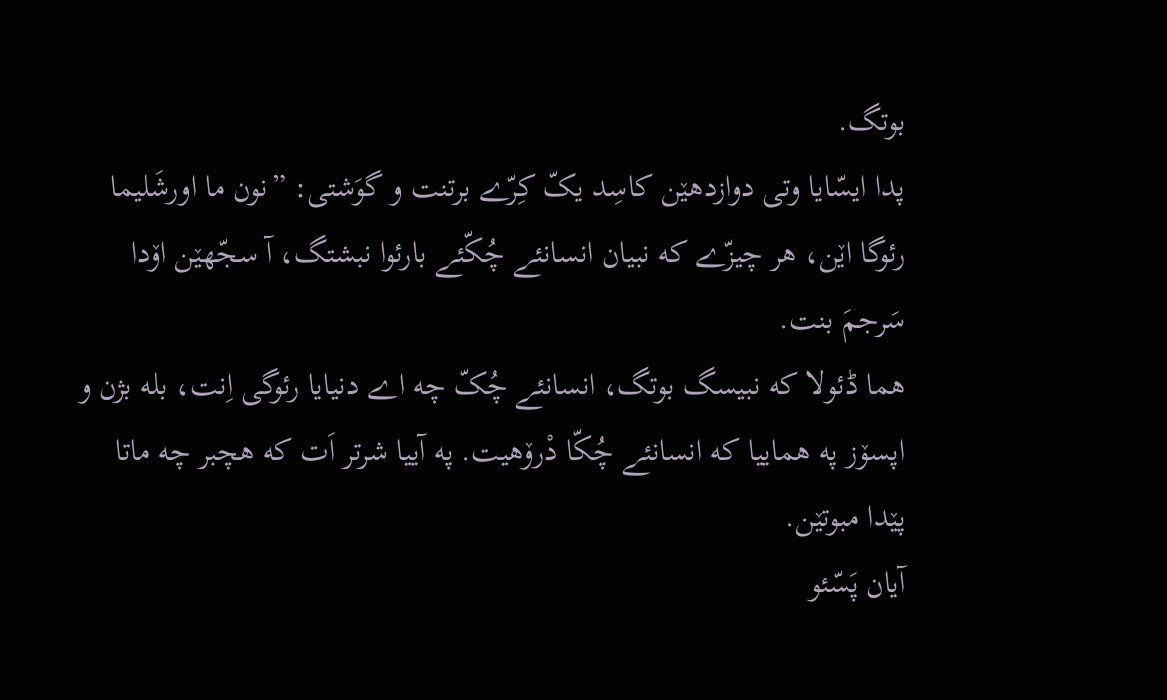بوتگ.
پدا ایسّایا وتی دوازدهێن کاسِد یکّ کِرّے برتنت و گوَشتی: ”نون ما اورشَلیما رئوگا اێن، هر چیزّے که نبیان انسانئے چُکّئے بارئوا نبشتگ، آ سجّهێن اۆدا سَرجمَ بنت.
هما ڈئولا که نبیسگ بوتگ، انسانئے چُکّ چه اے دنیایا رئوگی اِنت، بله بژن و اپسۆز په هماییا که انسانئے چُکّا دْرۆهیت. په آییا شرتر اَت که هچبر چه ماتا پێدا مبوتێن.
آیان پَسّئو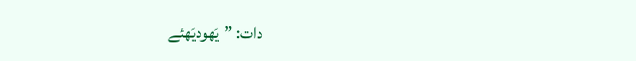دات: ”یَهودیَهئے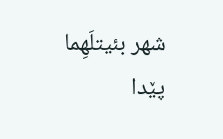شهر بئیتلَهِما پێدا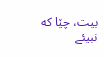بیت، چێا که نبیئے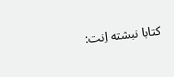کتابا نبشته اِنت: